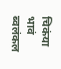चिकंया भावं ब्वलंकल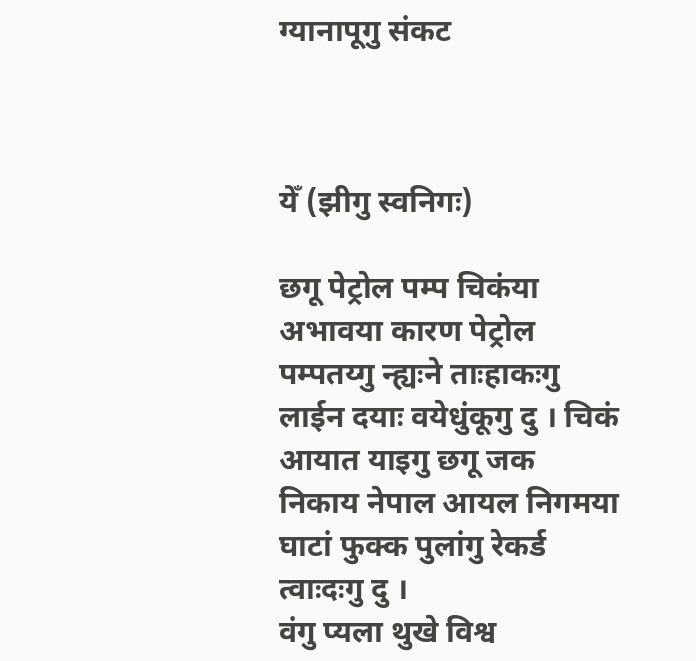ग्यानापूगु संकट



येँ (झीगु स्वनिगः)

छगू पेट्रोल पम्प चिकंया अभावया कारण पेट्रोल पम्पतय्गु न्ह्यःने ताःहाकःगु लाईन दयाः वयेधुंकूगु दु । चिकं आयात याइगु छगू जक निकाय नेपाल आयल निगमया घाटां फुक्क पुलांगु रेकर्ड त्वाःदःगु दु ।
वंगु प्यला थुखे विश्व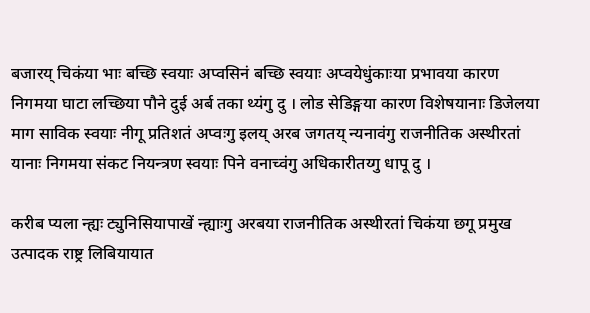बजारय् चिकंया भाः बच्छि स्वयाः अप्वसिनं बच्छि स्वयाः अप्वयेधुंकाःया प्रभावया कारण निगमया घाटा लच्छिया पौने दुई अर्ब तका थ्यंगु दु । लोड सेडिङ्गया कारण विशेषयानाः डिजेलया माग साविक स्वयाः नीगू प्रतिशतं अप्वःगु इलय् अरब जगतय् न्यनावंगु राजनीतिक अस्थीरतां यानाः निगमया संकट नियन्त्रण स्वयाः पिने वनाच्वंगु अधिकारीतय्गु धापू दु ।

करीब प्यला न्ह्यः ट्युनिसियापाखें न्ह्याःगु अरबया राजनीतिक अस्थीरतां चिकंया छगू प्रमुख उत्पादक राष्ट्र लिबियायात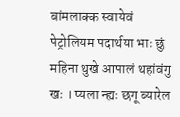बांमलाक्क स्वायेवं पेट्रोलियम पदार्थया भाः छुं महिना थुखे आपालं थहांवंगु खः । प्यला न्ह्यः छगू ब्यारेल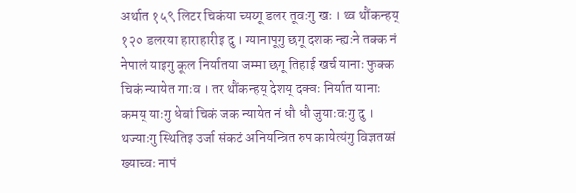अर्थात १५९ लिटर चिकंया च्यय्गू डलर तूवःगु खः । थ्व थौंकन्हय् १२० डलरया हाराहारीइ दु । ग्यानापूगु छगू दशक न्ह्यःने तक्क नं नेपालं याइगु कूल निर्यातया जम्मा छगू तिहाई खर्च यानाः फुक्क चिकं न्यायेत गाःव । तर थौंकन्हय् देशय् दक्वः निर्यात यानाः कमय् याःगु धेबां चिकं जक न्यायेत नं धौ धौ जुयाःवःगु दु । थज्याःगु स्थितिइ उर्जा संकटं अनियन्त्रित रुप कायेत्यंगु विज्ञतय्सं ख्याच्वः नापं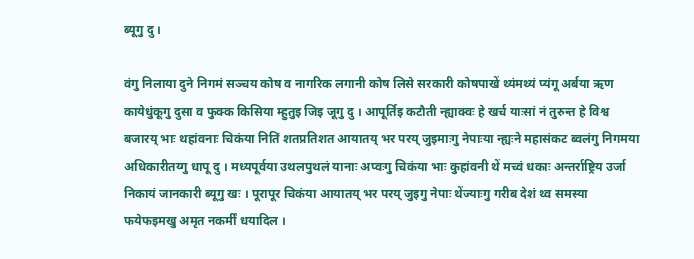ब्यूगु दु ।

वंगु निलाया दुने निगमं सञ्चय कोष व नागरिक लगानी कोष लिसे सरकारी कोषपाखें थ्यंमथ्यं प्यंगू अर्बया ऋण कायेधुंकूगु दुसा व फुक्क किसिया म्हुतुइ जिइ जूगु दु । आपूर्तिइ कटौती न्ह्याक्वः हे खर्च याःसां नं तुरुन्त हे विश्व बजारय् भाः थहांवनाः चिकंया नितिं शतप्रतिशत आयातय् भर परय् जुइमाःगु नेपाःया न्ह्यःने महासंकट ब्वलंगु निगमया अधिकारीतय्गु धापू दु । मध्यपूर्वया उथलपुथलं यानाः अप्वःगु चिकंया भाः कुहांवनी थें मच्वं धकाः अन्तर्राष्ट्रिय उर्जा निकायं जानकारी ब्यूगु खः । पूरापूर चिकंया आयातय् भर परय् जुइगु नेपाः थेंज्याःगु गरीब देशं थ्व समस्या फयेफइमखु अमृत नकर्मीं धयादिल ।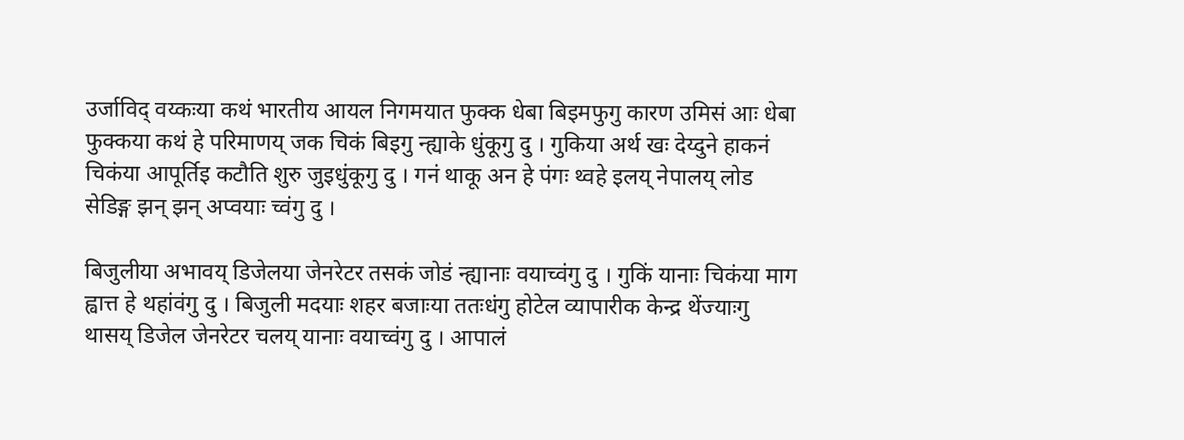उर्जाविद् वय्कःया कथं भारतीय आयल निगमयात फुक्क धेबा बिइमफुगु कारण उमिसं आः धेबा फुक्कया कथं हे परिमाणय् जक चिकं बिइगु न्ह्याके धुंकूगु दु । गुकिया अर्थ खः देय्दुने हाकनं चिकंया आपूर्तिइ कटौति शुरु जुइधुंकूगु दु । गनं थाकू अन हे पंगः थ्वहे इलय् नेपालय् लोड सेडिङ्ग झन् झन् अप्वयाः च्वंगु दु ।

बिजुलीया अभावय् डिजेलया जेनरेटर तसकं जोडं न्ह्यानाः वयाच्वंगु दु । गुकिं यानाः चिकंया माग ह्वात्त हे थहांवंगु दु । बिजुली मदयाः शहर बजाःया ततःधंगु होटेल व्यापारीक केन्द्र थेंज्याःगु थासय् डिजेल जेनरेटर चलय् यानाः वयाच्वंगु दु । आपालं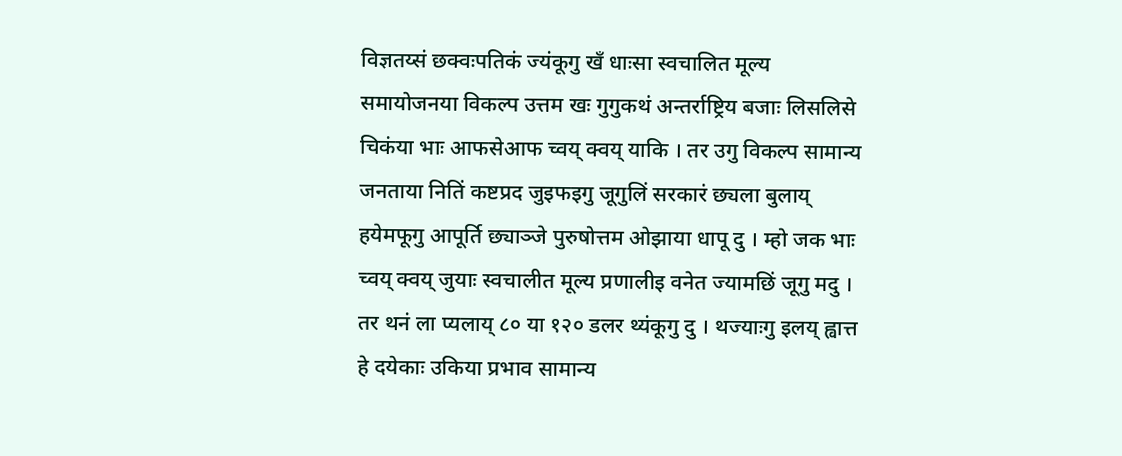विज्ञतय्सं छक्वःपतिकं ज्यंकूगु खँ धाःसा स्वचालित मूल्य समायोजनया विकल्प उत्तम खः गुगुकथं अन्तर्राष्ट्रिय बजाः लिसलिसे चिकंया भाः आफसेआफ च्वय् क्वय् याकि । तर उगु विकल्प सामान्य जनताया नितिं कष्टप्रद जुइफइगु जूगुलिं सरकारं छ्यला बुलाय् हयेमफूगु आपूर्ति छ्याञ्जे पुरुषोत्तम ओझाया धापू दु । म्हो जक भाः च्वय् क्वय् जुयाः स्वचालीत मूल्य प्रणालीइ वनेत ज्यामछिं जूगु मदु । तर थनं ला प्यलाय् ८० या १२० डलर थ्यंकूगु दु । थज्याःगु इलय् ह्वात्त हे दयेकाः उकिया प्रभाव सामान्य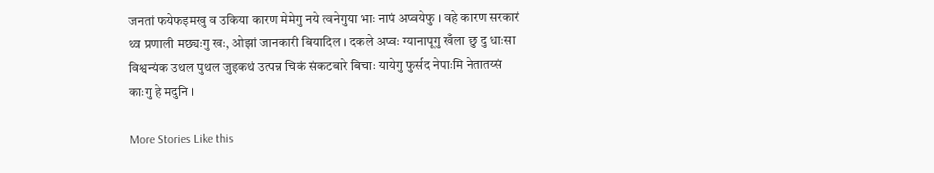जनतां फयेफइमखु व उकिया कारण मेमेगु नये त्वनेगुया भाः नापं अप्वयेफु । वहे कारण सरकारं थ्व प्रणाली मछ्यःगु खः, ओझां जानकारी बियादिल । दकले अप्वः ग्यानापूगु खँला छु दु धाःसा विश्वन्यंक उथल पुथल जुइकथं उत्पन्न चिकं संकटबारे बिचाः यायेगु फुर्सद नेपाःमि नेतातय्सं काःगु हे मदुनि ।

More Stories Like this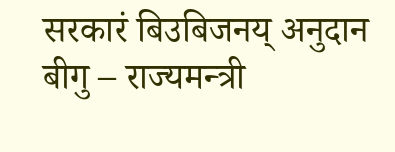सरकारं बिउबिजनय् अनुदान बीगु – राज्यमन्त्री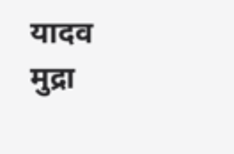यादव
मुद्रा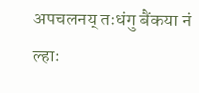अपचलनय् तःधंगु बैंकया नं ल्हाः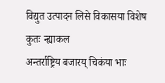विद्युत उत्पादन लिसे विकासया विशेष कुतः न्ह्याकल
अन्तर्राष्ट्रिय बजारय् चिकंया भाः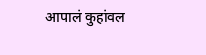आपालं कुहांवल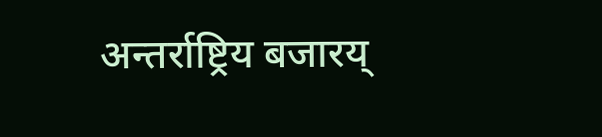अन्तर्राष्ट्रिय बजारय्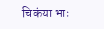चिकंया भाः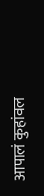आपालं कुहांवल